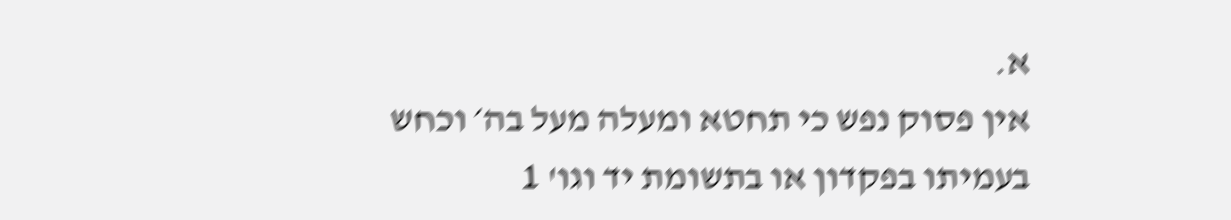א.
אין פסוק נפש כי תחטא ומעלה מעל בה׳ וכחש בעמיתו בפקדון או בתשומת יד וגו' 1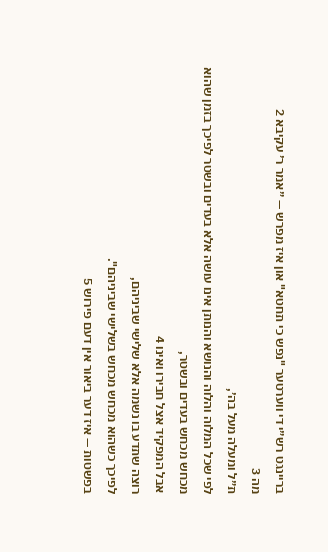בריינגט רש״י די ווערטער "נפש כי תחטא" און איז מפרש — ״אמר ר׳ עקיבא 2
מה 3
ת״ל ומעלה מעל בה׳,
לפי שכל המלוה והלוה והנושא והנותן אינו עושה אלא בעדים ובשטר לפיכך בזמן שהוא מכחש מכחש בעדים ובשטר,
אבל המפקיד אצל חבירו ואינו 4
רוצה שתדע בו נשמה אלא שלישי שביניהם,
לפיכך כשהוא מכחש מכחש בשלישי שביניהם".
בפשטות — איז דער ביאור אין דעם פירוש 5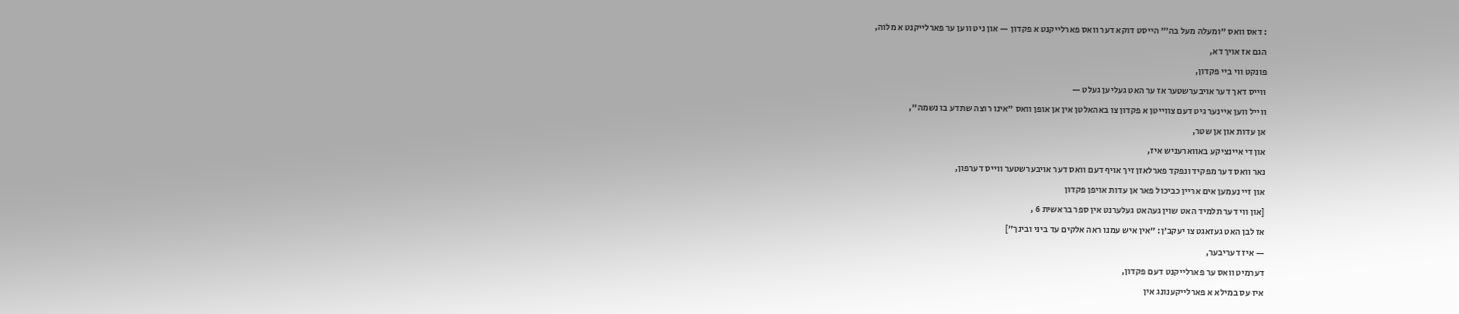: דאס וואס "ומעלה מעל בה׳" הייסט דוקא דער וואס פארלייקנט א פקדון — און ניט ווען ער פארלייקנט א מלוה,
הגם אז אויך דא,
פונקט ווי ביי פקדון,
ווייס דאך דער אויבערשטער אז ער האט געליען געלט —
ווייל ווען איינער גיט דעם צווייטן א פקדון צו באהאלטן אין אן אופן וואס "אינו רוצה שתדע בו נשמה",
אן עדות און אן שטר,
און די איינציקע באווארעניש איז,
נאר וואס דער מפקיד ונפקד פארלאזן זיך אויף דעם וואס דער אויבערשטער ווייס דערפון,
און זיי נעמען אים אריין כביכול פאר אן עדות אויפן פקדון
[און ווי דער תלמיד האט שוין געהאט געלערנט אין ספר בראשית 6 ,
אז לבן האט געזאגט צו יעקב׳ן: "אין איש עמנו ראה אלקים עד ביני ובינך״]
— איז דעריבער,
דערמיט וואס ער פארלייקנט דעם פקדון,
איז עס במילא א פארלייקענונג אין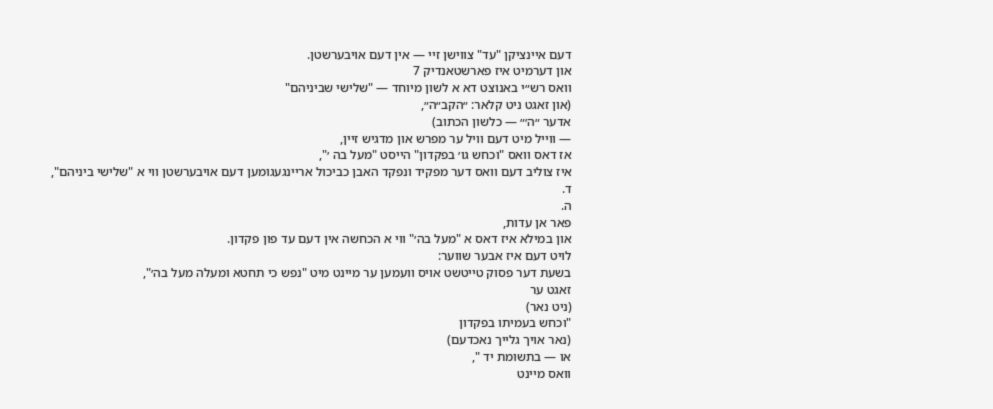דעם איינציקן "עד" צווישן זיי — אין דעם אויבערשטן.
און דערמיט איז פארשטאנדיק 7
וואס רש״י באנוצט דא א לשון מיוחד — "שלישי שביניהם"
(און זאגט ניט קלאר: ״הקב״ה״,
אדער ״ה׳״ — כלשון הכתוב)
— ווייל מיט דעם וויל ער מפרש און מדגיש זיין,
אז דאס וואס "וכחש גו׳ בפקדון" הייסט "מעל בה ׳",
איז צוליב דעם וואס דער מפקיד ונפקד האבן כביכול אריינגעגומען דעם אויבערשטן ווי א "שלישי ביניהם",
ד.
ה.
פאר אן עדות,
און במילא איז דאס א "מעל בה׳" ווי א הכחשה אין דעם עד פון פקדון.
לויט דעם איז אבער שווער:
בשעת דער פסוק טייטשט אויס וועמען ער מיינט מיט "נפש כי תחטא ומעלה מעל בה׳",
זאגט ער
(ניט נאר)
"וכחש בעמיתו בפקדון
(נאר אויך גלייך נאכדעם)
או — בתשומת יד ",
וואס מיינט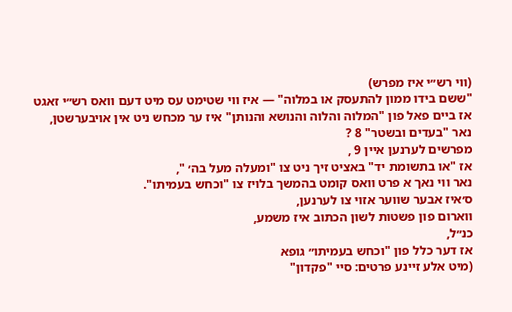(ווי רש״י איז מפרש)
"ששם בידו ממון להתעסק או במלוה" — איז ווי שטימט עס מיט דעם וואס רש״י זאגט אז ביים פאל פון "המלוה והלוה והנושא והנותן" איז ער מכחש ניט אין אויבערשטן,
נאר "בעדים ובשטר" 8 ?
מפרשים לערנען איין 9 ,
אז "או בתשומת יד" באציט זיך ניט צו "ומעלה מעל בה׳ ",
נאר ווי נאך א פרט וואס קומט בהמשך בלויז צו "וכחש בעמיתו".
ס׳איז אבער שווער אזוי צו לערנען,
ווארום פון פשטות לשון הכתוב איז משמע,
כנ״ל,
אז דער כלל פון "וכחש בעמיתו״ גופא
(מיט אלע זיינע פרטים: סיי "פקדון"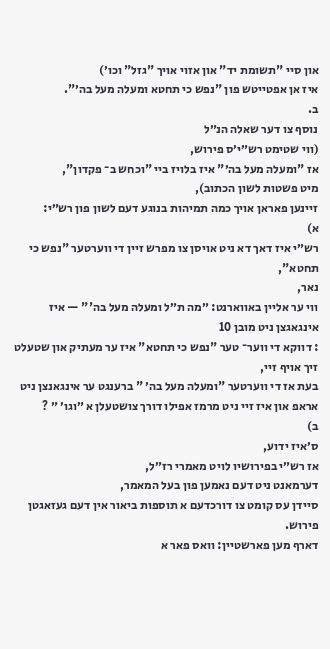און סיי "תשומת יד" און אזוי אויך "גזל" וכו׳)
איז אן אפטייטש פון "נפש כי תחטא ומעלה מעל בה׳".
ב.
נוסף צו דער שאלה הנ״ל
(ווי שטימט רש״י׳ס פירוש,
אז "ומעלה מעל בה׳" איז בלויז ביי "וכחש ב־ פקדון",
מיט פשטות לשון הכתוב),
זיינען פאראן אויך כמה תמיהות בנוגע דעם לשון פון רש״י:
א)
רש״י איז דאך דא ניט אויסן צו מפרש זיין די ווערטער "נפש כי תחטא",
נאר,
ווי ער אליין באווארנט: ״מה ת״ל ומעלה מעל בה'" — איז אינגאגצן ניט מובן 10
: דווקא די ווער־ טער "נפש כי תחטא" איז ער מעתיק און שטעלט זיך אויף זיי,
בעת אז די ווערטער "ומעלה מעל בה׳ " ברענגט ער אינגאנצן ניט אראפ און איז זיי ניט מרמז אפילו דורך צושטעלן א ״וגו׳ ״ ?
ב)
ס׳איז ידוע,
אז רש״י בפירושיו לויט מאמרי רז״ל,
דערמאנט ניט דעם נאמען פון בעל המאמר,
סיידן עס קומט צו דורכדעם א תוספות ביאור אין דעם געזאגטן פירוש.
דארף מען פארשטיין: וואס פאר א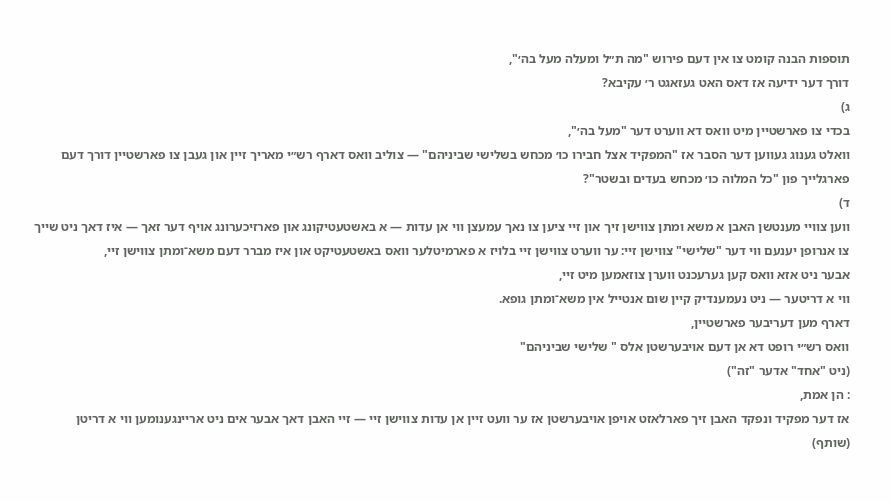תוספות הבנה קומט צו אין דעם פירוש "מה ת״ל ומעלה מעל בה׳",
דורך דער ידיעה אז דאס האט געזאגט ר׳ עקיבא?
ג)
בכדי צו פארשטיין מיט וואס דא ווערט דער "מעל בה׳",
וואלט גענוג געווען דער הסבר אז "המפקיד אצל חבירו כו׳ מכחש בשלישי שביניהם" — צוליב וואס דארף רש״י מאריך זיין און געבן צו פארשטיין דורך דעם פארגלייך פון "כל המלוה כו׳ מכחש בעדים ובשטר"?
ד)
ווען צוויי מענטשן האבן א משא ומתן צווישן זיך און זיי ציען צו נאך עמעצן ווי אן עדות — א באשטעטיקונג און פארזיכערונג אויף דער זאך — איז דאך ניט שייך צו אנרופן יענעם ווי דער "שלישי" צווישן זיי: ער ווערט צווישן זיי בלויז א פארמיטלער וואס באשטעטיקט און איז מברר דעם משא־ומתן צווישן זיי,
אבער ניט אזא וואס קען גערעכנט ווערן צוזאמען מיט זיי,
ווי א דריטער — ניט נעמענדיק קיין שום אנטייל אין משא־ומתן גופא.
דארף מען דעריבער פארשטיין,
וואס רש״י רופט דא אן דעם אויבערשטן אלס " שלישי שביניהם"
(ניט "אחד" אדער "זה")
: הן אמת,
אז דער מפקיד ונפקד האבן זיך פארלאזט אויפן אויבערשטן אז ער וועט זיין אן עדות צווישן זיי — זיי האבן דאך אבער אים ניט אריינגענומען ווי א דריטן
(שותף)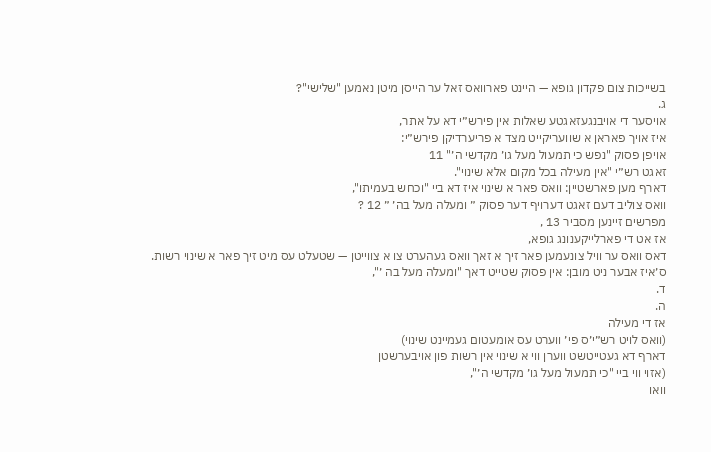בשייכות צום פקדון גופא — היינט פארוואס זאל ער הייסן מיטן נאמען "שלישי"?
ג.
אויסער די אויבנגעזאגטע שאלות אין פירש״י דא על אתר,
איז אויך פאראן א שוועריקייט מצד א פריערדיקן פירש״י:
אויפן פסוק "נפש כי תמעול מעל גו׳ מקדשי ה׳" 11
זאגט רש״י "אין מעילה בכל מקום אלא שינוי".
דארף מען פארשטיין: וואס פאר א שינוי איז דא ביי "וכחש בעמיתו",
וואס צוליב דעם זאגט דערויף דער פסוק ״ ומעלה מעל בה׳ ״ 12 ?
מפרשים זיינען מסביר 13 ,
אז אט די פארלייקענונג גופא,
דאס וואס ער וויל צונעמען פאר זיך א זאך וואס געהערט צו א צווייטן — שטעלט עס מיט זיך פאר א שינוי רשות.
ס׳איז אבער ניט מובן: אין פסוק שטייט דאך "ומעלה מעל בה ׳",
ד.
ה.
אז די מעילה
(וואס לויט רש״י׳ס פי׳ ווערט עס אומעטום געמיינט שינוי)
דארף דא געטייטשט ווערן ווי א שינוי אין רשות פון אויבערשטן
(אזוי ווי ביי "כי תמעול מעל גו׳ מקדשי ה׳",
וואו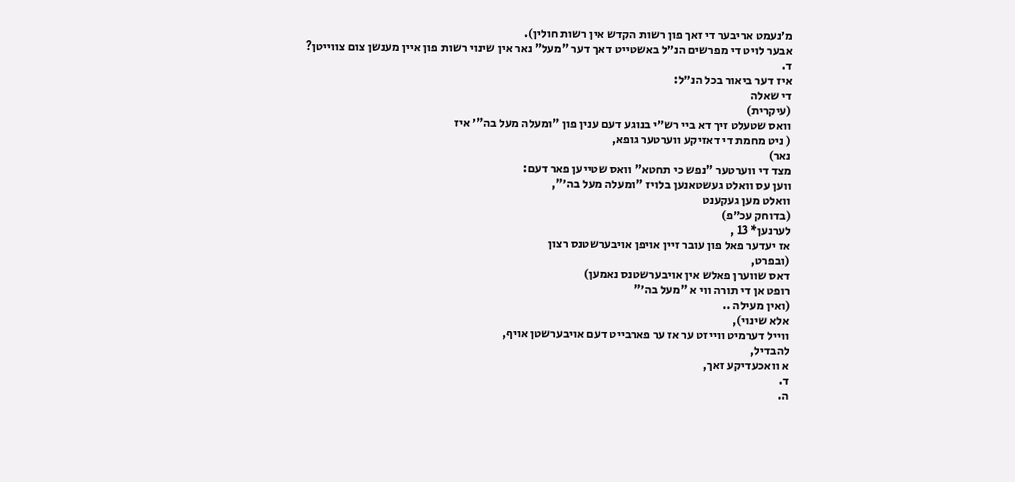מ׳נעמט אריבער די זאך פון רשות הקדש אין רשות חולין).
אבער לויט די מפרשים הנ״ל באשטייט דאך דער "מעל" נאר אין שינוי רשות פון איין מענשן צום צווייטן?
ד.
איז דער ביאור בכל הנ״ל:
די שאלה
(עיקרית)
וואס שטעלט זיך דא ביי רש״י בנוגע דעם ענין פון "ומעלה מעל בה"׳ איז
( ניט מחמת די דאזיקע ווערטער גופא,
נאר)
מצד די ווערטער "נפש כי תחטא" וואס שטייען פאר דעם:
ווען עס וואלט געשטאנען בלויז "ומעלה מעל בה׳",
וואלט מען געקענט
(בדוחק עכ״פ)
לערנען* 13 ,
אז יעדער פאל פון עובר זיין אויפן אויבערשטנס רצון
(ובפרט,
דאס שווערן פאלש אין אויבערשטנס נאמען)
רופט אן די תורה ווי א "מעל בה׳"
(ואין מעילה ..
אלא שינוי),
ווייל דערמיט ווייזט ער אז ער פארבייט דעם אויבערשטן אויף,
להבדיל,
א וואכעדיקע זאך,
ד.
ה.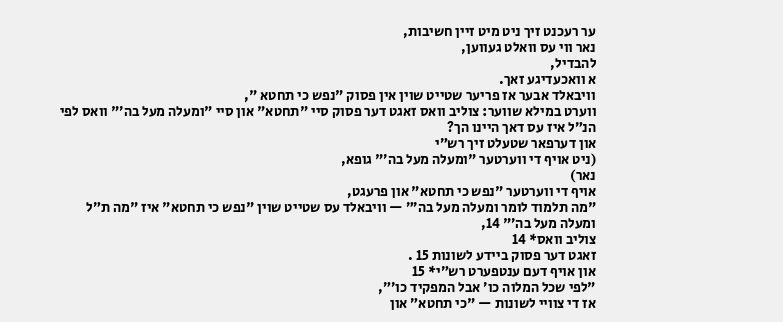ער רעכנט זיך ניט מיט זיין חשיבות,
נאר ווי עס וואלט געווען,
להבדיל,
א וואכעדיגע זאך.
וויבאלד אבער אז פריער שטייט שוין אין פסוק "נפש כי תחטא ",
ווערט במילא שווער: צוליב וואס זאגט דער פסוק סיי "תחטא" און סיי "ומעלה מעל בה׳" וואס לפי הנ״ל איז עס דאך היינו הך?
און דערפאר שטעלט זיך רש״י
(ניט אויף די ווערטער "ומעלה מעל בה׳" גופא,
נאר)
אויף די ווערטער "נפש כי תחטא" און פרעגט,
"מה תלמוד לומר ומעלה מעל בה׳״ — וויבאלד עס שטייט שוין "נפש כי תחטא" איז "מה ת״ל ומעלה מעל בה׳" 14,
צוליב וואס* 14
זאגט דער פסוק ביידע לשונות 15 .
און אויף דעם ענטפערט רש״י* 15
"לפי שכל המלוה כו׳ אבל המפקיד כו׳״,
אז די צוויי לשונות — "כי תחטא״ און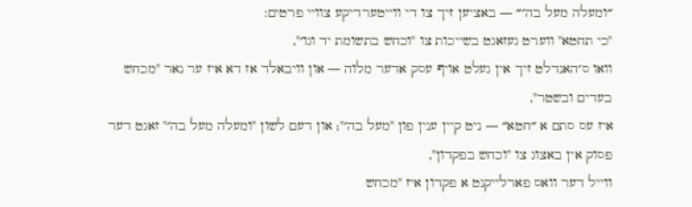״ומעלה מעל בה׳״ — באציען זיך צו די ווייטערדיקע צוויי פרטים:
"כי תחטא" ווערט געזאגט בשייכות צו "וכחש בתשומת יד וגו׳",
וואו ס׳האנדלט זיך אין געלט אויף עסק אדער מלוה — און וויבאלד אז דא איז ער נאר "מכחש בעדים ובשטר",
איז עס סתם א ״חטא״ — ניט קיין ענין פון "מעל בה׳"; און דעם לשון "ומעלה מעל בה׳" זאגט דער פסוק אין באצוג צו "וכחש בפקדון",
ווייל דער וואס פארלייקנט א פקדון איז "מכחש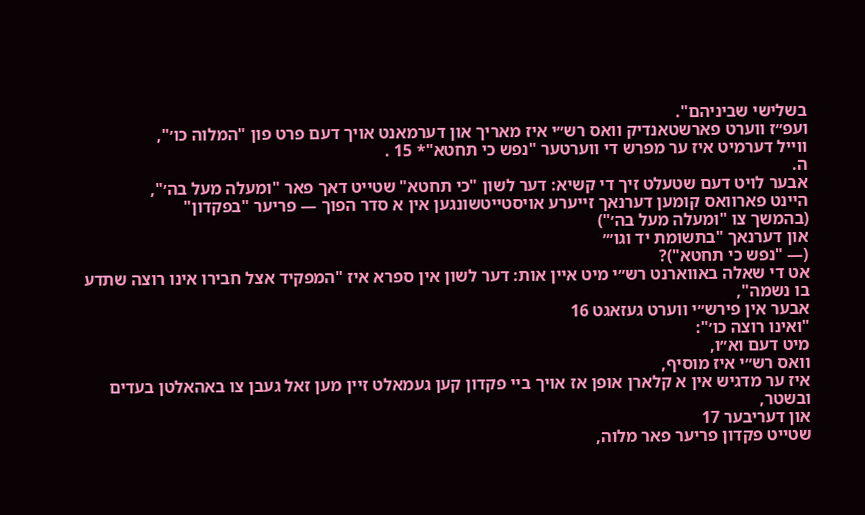בשלישי שביניהם".
ועפ״ז ווערט פארשטאנדיק וואס רש״י איז מאריך און דערמאנט אויך דעם פרט פון "המלוה כו׳",
ווייל דערמיט איז ער מפרש די ווערטער "נפש כי תחטא"* 15 .
ה.
אבער לויט דעם שטעלט זיך די קשיא: דער לשון "כי תחטא" שטייט דאך פאר "ומעלה מעל בה׳",
היינט פארוואס קומען דערנאך זייערע אויסטייטשונגען אין א סדר הפוך — פריער "בפקדון"
(בהמשך צו "ומעלה מעל בה׳")
און דערנאך "בתשומת יד וגו׳״
(— "נפש כי תחטא")?
אט די שאלה באווארנט רש״י מיט איין אות: דער לשון אין ספרא איז "המפקיד אצל חבירו אינו רוצה שתדע בו נשמה",
אבער אין פירש״י ווערט געזאגט 16
"ואינו רוצה כו׳":
מיט דעם וא״ו,
וואס רש״י איז מוסיף,
איז ער מדגיש אין א קלארן אופן אז אויך ביי פקדון קען געמאלט זיין מען זאל געבן צו באהאלטן בעדים ובשטר,
און דעריבער 17
שטייט פקדון פריער פאר מלוה,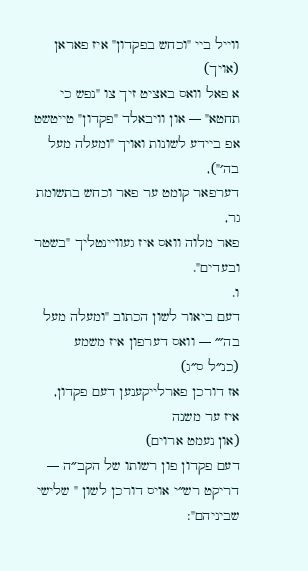ווייל ביי "וכחש בפקדון" איז פאראן
(אויך)
א פאל וואס באציט זיך צו "נפש כי תחטא" — און וויבאלד "פקדון" טייטשט אפ ביידע לשונות ואויך "ומעלה מעל בה׳"),
דערפאר קומט ער פאר וכחש בתשומת גר,
פאר מלוה וואס איז געוויינטליך "בשטר ובעדים".
ו.
דעם ביאור לשון הכתוב "ומעלה מעל בה׳״ — וואס דערפון איז משמע
(כנ״ל ס״ג)
אז דורכן פארלייקענען דעם פקדון,
איז ער משנה
(און נעמט ארוים)
דעם פקדון פון רשותו של הקב״ה — דריקט רש״י אויס דורכן לשון " שלישי שביניהם":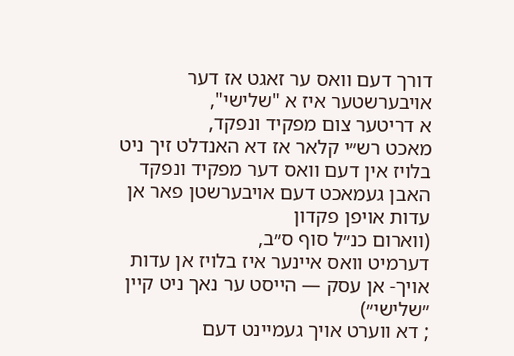דורך דעם וואס ער זאגט אז דער אויבערשטער איז א "שלישי",
א דריטער צום מפקיד ונפקד,
מאכט רש״י קלאר אז דא האנדלט זיך ניט בלויז אין דעם וואס דער מפקיד ונפקד האבן געמאכט דעם אויבערשטן פאר אן עדות אויפן פקדון
(ווארום כנ״ל סוף ס״ב,
דערמיט וואס איינער איז בלויז אן עדות אויך- אן עסק — הייסט ער נאך ניט קיין ״שלישי״)
; דא ווערט אויך געמיינט דעם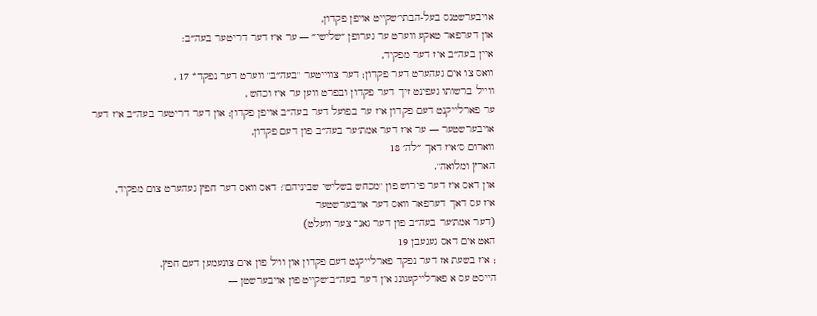אויבערשטנס בעל-הבתי׳שקייט אויפן פקדון,
און דערפאר טאקע ווערט ער גערופן ״שלישי״ — ער איז דער דריטער בעה״ב:
איין בעה״ב איז דער מפקיד,
וואס צו אים געהערט דער פקדון; דער צווייטער "בעה״ב" ווערט דער נפקד* 17 ,
ווייל ברשותו געפינט זיך דער פקדון ובפרט ווען ער איז וכחש ,
ער פארלייקנט דעם פקדון איז ער בפועל דער בעה״ב אויפן פקדון; און דער דריטער בעה״ב איז דער אויבערשטער — ער איז דער אמת׳ער בעה״ב פון דעם פקדון,
ווארום ס׳איז דאך ״לה׳ 18
הארץ ומלואה".
און דאס איז דער פירוש פון "מכחש בשלישי שביניהם": דאס וואס דער חפץ געהערט צום מפקיד,
איז עס דאך דערפאר וואס דער אויבערשטער
(דער אמת׳ער בעה״ב פון דער גאנ־ צער וועלט)
האט אים דאס געגעבן 19
; איז בשעת אז דער נפקד פארלייקנט דעם פקדון און וויל פון אים צונעמען דעם חפץ,
הייסט עס א פארלייקענונג אין דער בעה״ב׳שקייט פון אויבערשטן —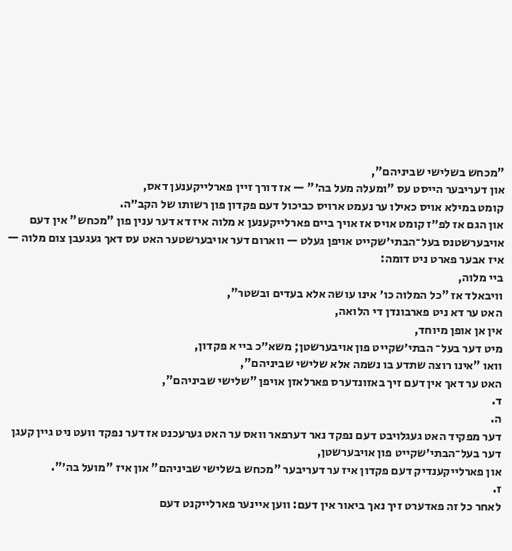"מכחש בשלישי שביניהם",
און דעריבער הייסט עס "ומעלה מעל בה׳" — אז דורך זיין פארלייקענען דאס,
קומט במילא אויס כאילו ער נעמט ארויס כביכול דעם פקדון פון רשותו של הקב״ה.
און הגם אז לפ״ז קומט אויס אז אויך ביים פארלייקענען א מלוה איז דא דער ענין פון "מכחש" אין דעם אויבערשטנס בעל־הבתי׳שקייט אויפן געלט — ווארום דער אויבערשטער האט עס דאך געגעבן צום מלוה — איז אבער פארט ניט דומה:
ביי מלוה,
וויבאלד אז "כל המלוה כו׳ אינו עושה אלא בעדים ובשטר",
האט ער דא ניט פארבונדן די הלואה,
אין אן אופן מיוחד,
מיט דער בעל־ הבתי׳שקייט פון אויבערשטן; משא״כ ביי א פקדון,
וואו "אינו רוצה שתדע בו נשמה אלא שלישי שביניהם",
האט ער דאך אין דעם זיך באזונדערס פארלאזן אויפן "שלישי שביניהם",
ד.
ה.
דער מפקיד האט געגלויבט דעם נפקד נאר דערפאר וואס ער האט גערעכנט אז דער נפקד וועט ניט גיין קעגן דער בעל־הבתי׳שקייט פון אויבערשטן,
און פארלייקענדיק דעם פקדון איז ער דעריבער "מכחש בשלישי שביניהם" און איז "מועל בה׳".
ז.
לאחר כל זה פאדערט זיך נאך ביאור אין דעם: ווען איינער פארלייקנט דעם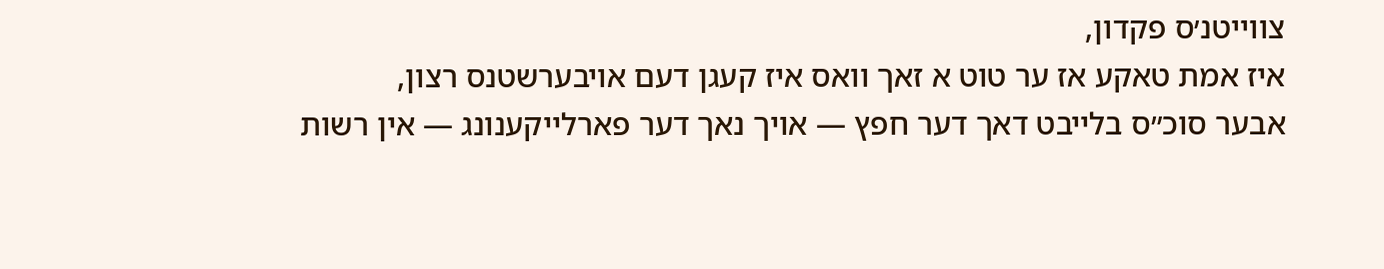צווייטנ׳ס פקדון,
איז אמת טאקע אז ער טוט א זאך וואס איז קעגן דעם אויבערשטנס רצון,
אבער סוכ״ס בלייבט דאך דער חפץ — אויך נאך דער פארלייקענונג — אין רשות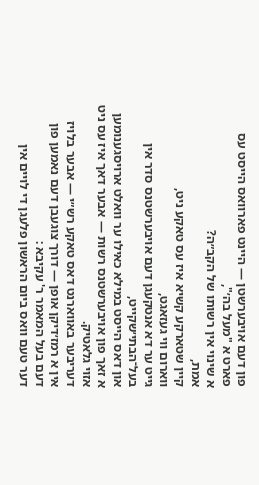פון דעם אויבערשטן — היינט פארוואס הייסט עס פארט א "מעל בה׳",
א שינוי אין רשותו של הקב״ה?
אמת,
קיין שטארקע קשיא איז עס טאקע ניט,
ווארום ווי געזאגט,
גייט ער דא אנטקעגן דעם אויבערשטנס סדר אין בעל־הבתי׳שקייט,
און דאס הייסט במילא כאילו ער וואלט ארויסגענומען א זאך פון אויבערשטנס רשות — אבער דאך איז עס ניט אזוי גלאטיק.
דעריבער באווארנט דאס טאקע רש״י — אבער בלויז אין א רמז׳דיקן אופן — דורך צוגעבן דעם נאמען פון דעם בעל המאמר ר' עקיבא :
דער טעם וואס ביום הראשון פלעגן די לויים אין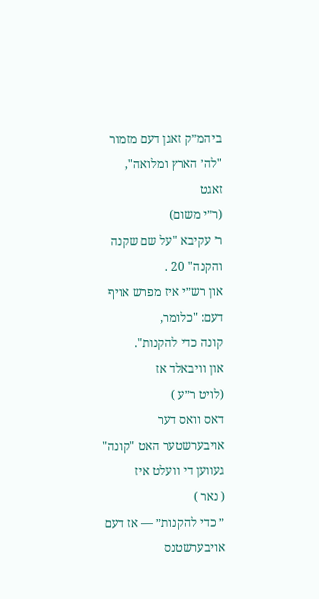ביהמ״ק זאגן דעם מזמור "לה׳ הארץ ומלואה",
זאגט
(ר״י משום)
ר׳ עקיבא "על שם שקנה והקנה" 20 .
און רש״י איז מפרש אויף דעם: "כלומר,
קונה כדי להקנות".
און וויבאלד אז
(לויט ר״ע )
דאס וואס דער אויבערשטער האט "קונה" געווען די וועלט איז
( נאר )
״ כדי להקנות״ — אז דעם אויבערשטנס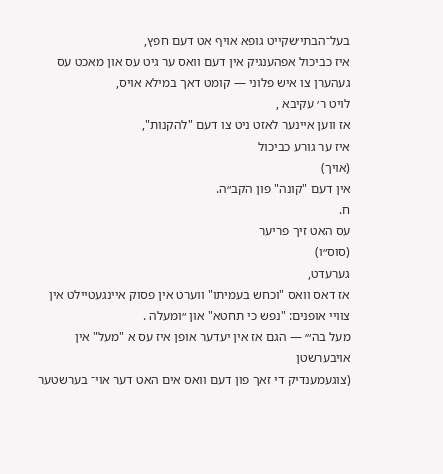בעל־הבתי׳שקייט גופא אויף אט דעם חפץ,
איז כביכול אפהענגיק אין דעם וואס ער גיט עס און מאכט עס געהערן צו איש פלוני — קומט דאך במילא אויס,
לויט ר׳ עקיבא ,
אז ווען איינער לאזט ניט צו דעם "להקנות",
איז ער גורע כביכול
(אויך)
אין דעם "קונה" פון הקב״ה.
ח.
עס האט זיך פריער
(סוס״ו)
גערעדט,
אז דאס וואס "וכחש בעמיתו" ווערט אין פסוק איינגעטיילט אין צוויי אופנים: "נפש כי תחטא" און ״ומעלה .
מעל בה״׳ — הגם אז אין יעדער אופן איז עס א "מעל" אין אויבערשטן
(צוגעמענדיק די זאך פון דעם וואס אים האט דער אוי־ בערשטער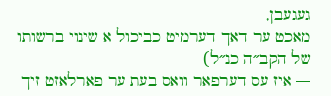געגעבן,
מאכט ער דאך דערמיט כביכול א שינוי ברשותו של הקב״ה כנ״ל)
— איז עס דערפאר וואס בעת ער פארלאזט זיך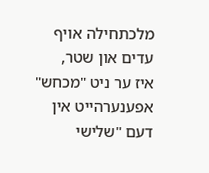מלכתחילה אויף עדים און שטר,
איז ער ניט "מכחש" אפענערהייט אין דעם "שלישי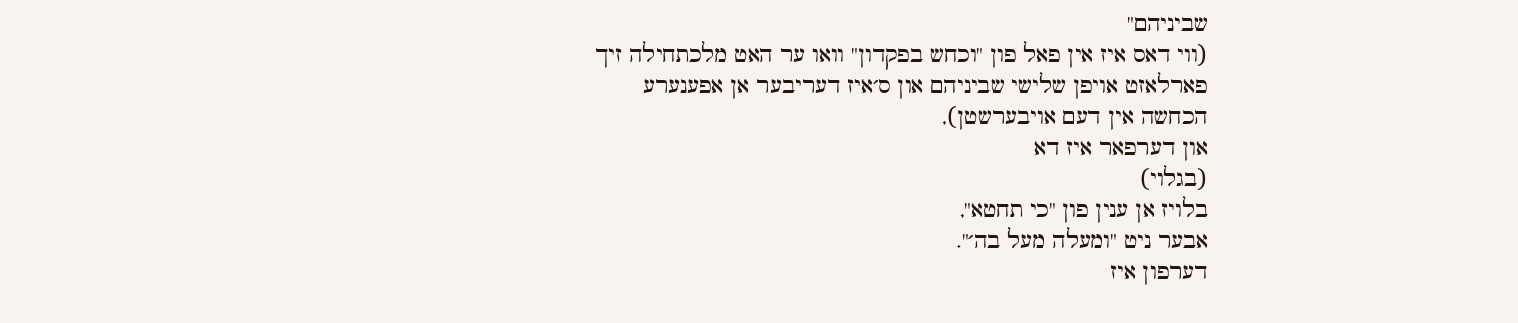שביניהם"
(ווי דאס איז אין פאל פון "וכחש בפקדון" וואו ער האט מלכתחילה זיך פארלאזט אויפן שלישי שביניהם און ס׳איז דעריבער אן אפענערע הכחשה אין דעם אויבערשטן),
און דערפאר איז דא
(בגלוי)
בלויז אן ענין פון "כי תחטא",
אבער ניט "ומעלה מעל בה׳".
דערפון איז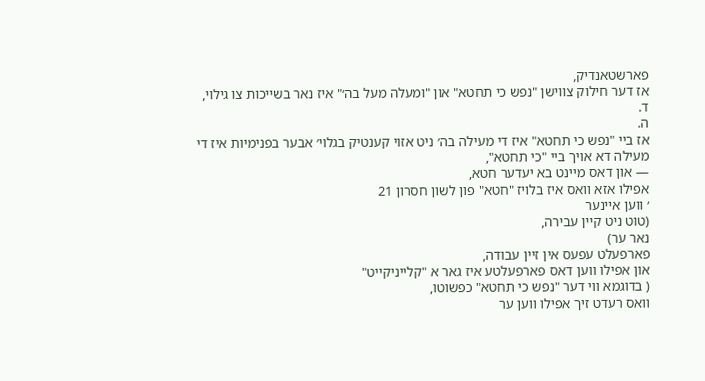פארשטאנדיק,
אז דער חילוק צווישן "נפש כי תחטא" און "ומעלה מעל בה׳" איז נאר בשייכות צו גילוי,
ד.
ה.
אז ביי "נפש כי תחטא" איז די מעילה בה׳ ניט אזוי קענטיק בגלוי׳ אבער בפנימיות איז די מעילה דא אויך ביי "כי תחטא",
— און דאס מיינט בא יעדער חטא,
אפילו אזא וואס איז בלויז "חטא" פון לשון חסרון 21
׳ ווען איינער
(טוט ניט קיין עבירה,
נאר ער)
פארפעלט עפעס אין זיין עבודה,
און אפילו ווען דאס פארפעלטע איז גאר א "קלייניקייט"
( בדוגמא ווי דער "נפש כי תחטא" כפשוטו,
וואס רעדט זיך אפילו ווען ער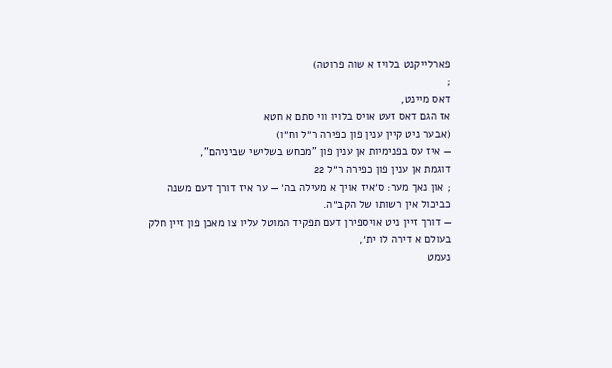פארלייקנט בלויז א שוה פרוטה)
;
דאס מיינט,
אז הגם דאס זעט אויס בלויו ווי סתם א חטא
(אבער ניט קיין ענין פון כפירה ר״ל וח״ו)
— איז עס בפנימיות אן ענין פון "מכחש בשלישי שביניהם",
דוגמת אן ענין פון כפירה ר״ל 22
; און נאך מער: ס׳איז אויך א מעילה בה׳ — ער איז דורך דעם משנה כביכול אין רשותו של הקב״ה.
— דורך זיין ניט אויספירן דעם תפקיד המוטל עליו צו מאכן פון זיין חלק בעולם א דירה לו ית׳,
נעמט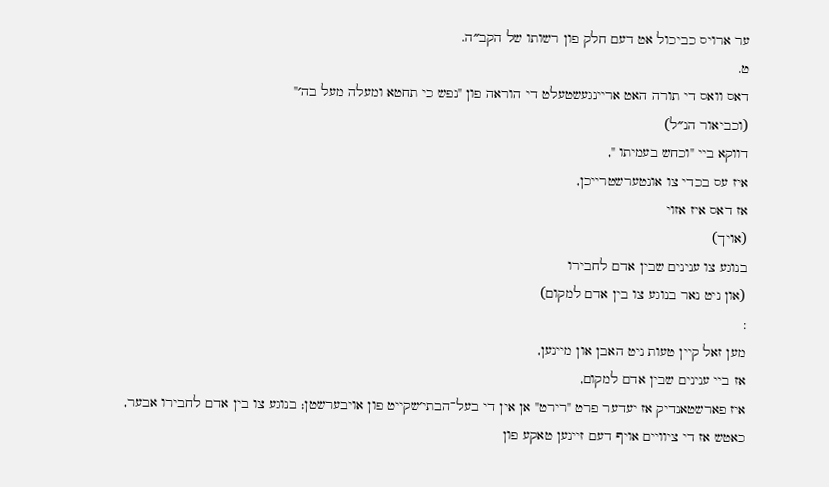ער ארויס כביכול אט דעם חלק פון רשותו של הקב״ה.
ט.
דאס וואס די תורה האט אריינגעשטעלט די הוראה פון "נפש כי תחטא ומעלה מעל בה׳"
(וכביאור הנ״ל)
דווקא ביי "וכחש בעמיתו ",
איז עס בכדי צו אונטערשטרייכן,
אז דאס איז אזוי
(אויך)
בנוגע צו ענינים שבין אדם לחבירו
(און ניט נאר בנוגע צו בין אדם למקום)
:
מען זאל קיין טעות ניט האבן און מיינען,
אז ביי ענינים שבין אדם למקום,
איז פארשטאנדיק אז יעדער פרט "רירט" אן אין די בעל־הבתי׳שקייט פון אויבערשטן; בנוגע צו בין אדם לחבירו אבער,
כאטש אז די ציוויים אויף דעם זיינען טאקע פון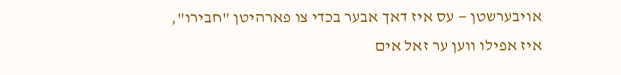אויבערשטן — עס איז דאך אבער בכדי צו פארהיטן "חבירו",
איז אפילו ווען ער זאל אים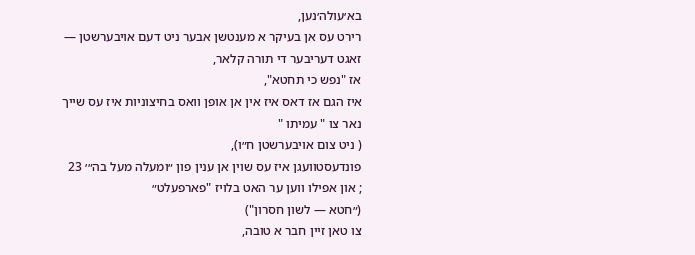בא׳עולה׳נען,
רירט עס אן בעיקר א מענטשן אבער ניט דעם אויבערשטן —
זאגט דעריבער די תורה קלאר,
אז "נפש כי תחטא",
איז הגם אז דאס איז אין אן אופן וואס בחיצוניות איז עס שייך נאר צו " עמיתו "
( ניט צום אויבערשטן ח״ו),
פונדעסטוועגן איז עס שוין אן ענין פון ״ומעלה מעל בה״׳ 23
; און אפילו ווען ער האט בלויז "פארפעלט״
(״חטא — לשון חסרון")
צו טאן זיין חבר א טובה,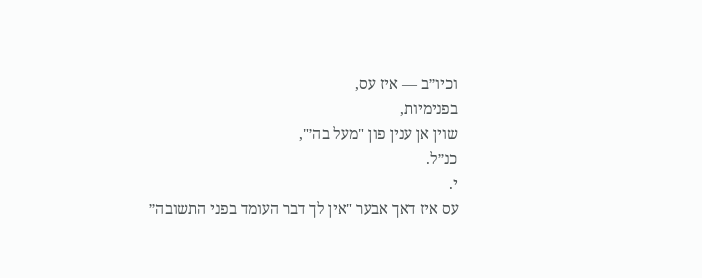וכיו״ב — איז עס,
בפנימיות,
שוין אן ענין פון "מעל בה׳",
כנ״ל.
י.
עס איז דאך אבער "אין לך דבר העומד בפני התשובה״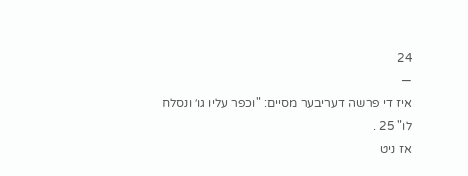24
—
איז די פרשה דעריבער מסיים: "וכפר עליו גו׳ ונסלח לו" 25 .
אז ניט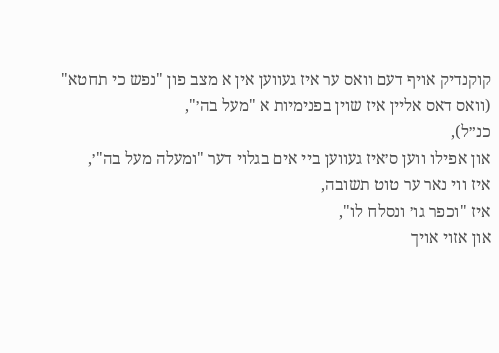קוקנדיק אויף דעם וואס ער איז געווען אין א מצב פון "נפש כי תחטא"
(וואס דאס אליין איז שוין בפנימיות א "מעל בה׳",
כנ״ל),
און אפילו ווען ס׳איז געווען ביי אים בגלוי דער "ומעלה מעל בה"׳,
איז ווי נאר ער טוט תשובה,
איז "וכפר גו׳ ונסלח לו",
און אזוי אויך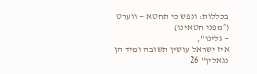בכללות: ונפש כי תחטא — ווערט
(״מפני חטאינו)
— גלינו",
איז ישראל עושין תשובה ומיד הן נגאלין" 26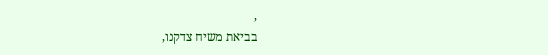,
בביאת משיח צדקנו,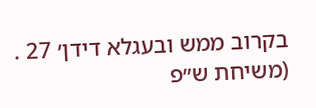בקרוב ממש ובעגלא דידן׳ 27 .
(משיחת ש״פ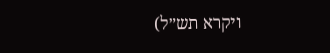ויקרא תש״ל)